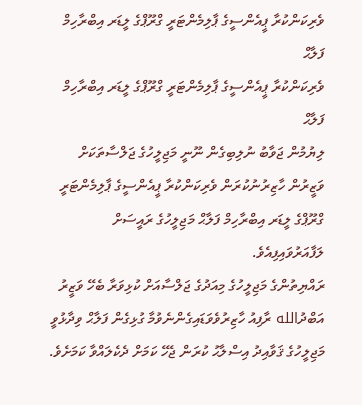ވެރިކަންކުރާ ޕީއެންސީގެ ޕާލިމެންޓަރީ ގްރޫޕްގެ ލީޑަރ އިބްރާހިމް ފަލާޙް
ވެރިކަންކުރާ ޕީއެންސީގެ ޕާލިމެންޓަރީ ގްރޫޕްގެ ލީޑަރ އިބްރާހިމް ފަލާޙް
ލިޔުމުން ޖަވާބު ނުލިބިގެން ނޫނީ މަޖިލީހުގެ ޖަލްސާތަކަށް ވަޒީރުން ހާޒިރުނުކުރަން ވެރިކަންކުރާ ޕީއެންސީގެ ޕާލިމެންޓަރީ ގްރޫޕްގެ ލީޑަރ އިބްރާހިމް ފަލާޙް މަޖިލީހުގެ ރައީސަށް ލަފާއަރުވައިފިއެވެ.
ރައްޔިތުންގެ މަޖިލީހުގެ މިއަދުގެ ޖަލްސާއަށް ކުޅިވަރާ ބެހޭ ވަޒީރު އަބްދުالله ރާފިއު ހާޒިރުވެވަޑައިގެންނެވުމާ ގުޅިގެން ފަލާޙް ވިދާޅުވީ މަޖިލީހުގެ ޤަވާއިދު އިސްލާޙު ކުރަން ޖެހޭ ކަމަށް ދެކެލައްވާ ކަމަށެވެ.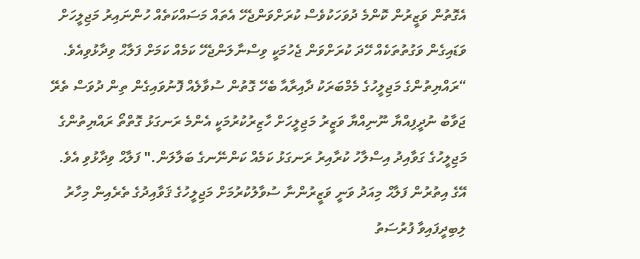އެގޮތުން ވަޒީރުން ކޮންމެ ދުވަހަކުވެސް ކުރަށްވަންޖެހޭ އެތައް މަސައްކަތެއް ހުންނައިރު މަޖިލީހަށް ވަޑައިގެން ވަގުތުތަކެއް ހޭދަ ކުރަށްވަން ޖެހުމަކީ ވިސްނާލަންޖެހޭ ކަމެއް ކަމަށް ފަލާޙް ވިދާޅުވިއެވެ.
“ރައްޔިތުންގެ މަޖިލީހުގެ މެމްބަރަކު ދާއިރާއާ ބެހޭ ގޮތުން ސުވާލެއް ފޮނުވައިގެން ތިން ދުވަސް ތެރޭ ޖަވާބު ނުދީފިއްޔާ ނޫނިއްޔާ ވަޒީރު މަޖިލީހަށް ހާޒިރުކުރުމަކީ އެންމެ ރަނގަޅު ގޮތްތޯ ރައްޔިތުންގެ މަޖިލީހުގެ ގަވާއިދު އިސްލާހު ކުރާއިރު ރަނގަޅު ކަމެއް ކަންނޭނގެ ބަލާލަން." ފަލާޙް ވިދާޅުވި އެވެ.
އޭގެ އިތުރުން ފަލާޙް މިއަދު ވަނީ ވަޒީރުންނާ ސުވާލުކުރުމަށް މަޖިލީހުގެ ޤަވާއިދުގެ ތެރެއިން މިހާރު ލިބިދީފައިވާ ފުރުސަތު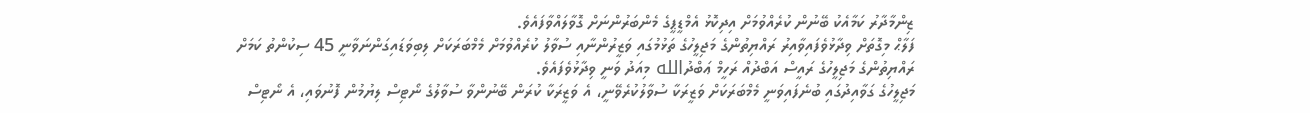ޒިންމާދާރު ކަމާއެކު ބޭނުން ކުރެއްވުމަށް އިދިކޮޅު އެމްޑީޕީގެ މެންބަރުންނަށް ގޮވާލައްވާފައެވެ.
ފަލާޙް މިގޮތަށް ވިދާޅުވެފައިވާއިރު ރައްޔިތުންގެ މަޖިލީހުގެ ތަޅުމުގައި ވަޒީރުންނާއި ސުވާލު ކުރެއްވުމަށް މެމްބަރަކަށް ލިބިވަޑައިގަންނަވާނީ 45 ސިކުންތު ކަމަށް ރައްޔިތުންގެ މަޖިލީހުގެ ރައީސް އަބްދުއް ރަހީމް ޢަބްދުالله މިއަދު ވަނީ ވިދާޅުވެފައެވެ.
މަޖިލީހުގެ ގަވާއިދުގައި ބުނެފައިވަނީ މެމްބަރަކަށް ވަޒީރަކާ ސުވާލުކުރެވޭނީ، އެ ވަޒީރަކާ ކުރަން ބޭނުންވާ ސުވާލުގެ ނޯޓިސް ލިޔުމުން ފޮނުވައި، އެ ނޯޓިސް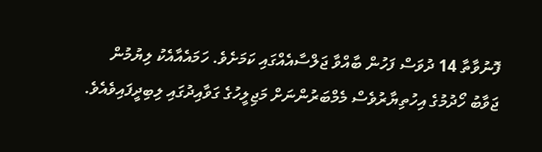ފޮނުވާތާ 14 ދުވަސް ފަހުން ބާއްވާ ޖަލްސާއެއްގައި ކަމަށެވެ. ހަމައެއާއެކު ލިޔުމުން ޖަވާބު ހޯދުމުގެ އިހުތިޔާރުވެސް މެމްބަރުންނަށް މަޖިލީހުގެ ގަވާއިދުގައި ލިބިދީފައިވެއެވެ.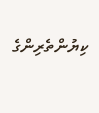ކިޔުންތެރިންގެ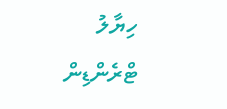ހިޔާލު
ޓްރެންޑިން